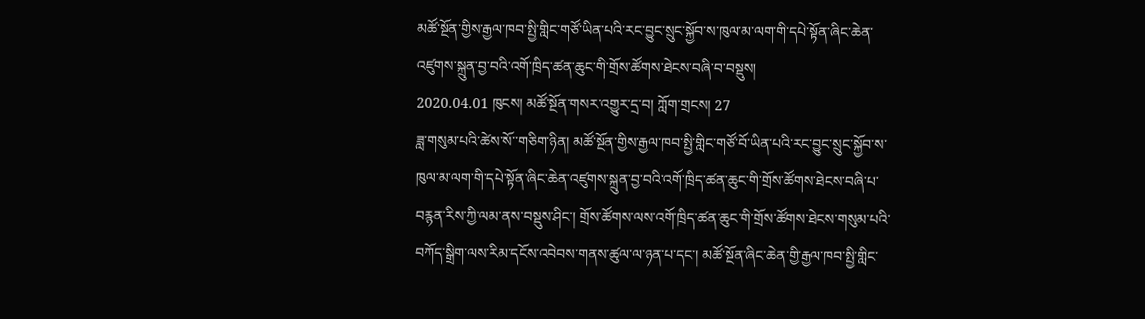མཚོ་སྔོན་གྱིས་རྒྱལ་ཁབ་སྤྱི་གླིང་གཙོ་ཡིན་པའི་རང་བྱུང་སྲུང་སྐྱོབ་ས་ཁུལ་མ་ལག་གི་དཔེ་སྟོན་ཞིང་ཆེན་འཛུགས་སྐྲུན་བྱ་བའི་འགོ་ཁྲིད་ཚན་ཆུང་གི་གྲོས་ཚོགས་ཐེངས་བཞི་བ་བསྡུས།
2020.04.01 ཁུངས། མཚོ་སྔོན་གསར་འགྱུར་དྲ་བ། ཀློག་གྲངས། 27
ཟླ་གསུམ་པའི་ཚེས་སོ་་གཅིག་ཉིན། མཚོ་སྔོན་གྱིས་རྒྱལ་ཁབ་སྤྱི་གླིང་གཙོ་བོ་ཡིན་པའི་རང་བྱུང་སྲུང་སྐྱོབ་ས་ཁུལ་མ་ལག་གི་དཔེ་སྟོན་ཞིང་ཆེན་འཛུགས་སྐྲུན་བྱ་བའི་འགོ་ཁྲིད་ཚན་ཆུང་གི་གྲོས་ཚོགས་ཐེངས་བཞི་པ་བརྙན་རིས་ཀྱི་ལམ་ནས་བསྡུས་ཤིང་། གྲོས་ཚོགས་ལས་འགོ་ཁྲིད་ཚན་ཆུང་གི་གྲོས་ཚོགས་ཐེངས་གསུམ་པའི་བཀོད་སྒྲིག་ལས་རིམ་དངོས་འབེབས་གནས་ཚུལ་ལ་ཉན་པ་དང་། མཚོ་སྔོན་ཞིང་ཆེན་གྱི་རྒྱལ་ཁབ་སྤྱི་གླིང་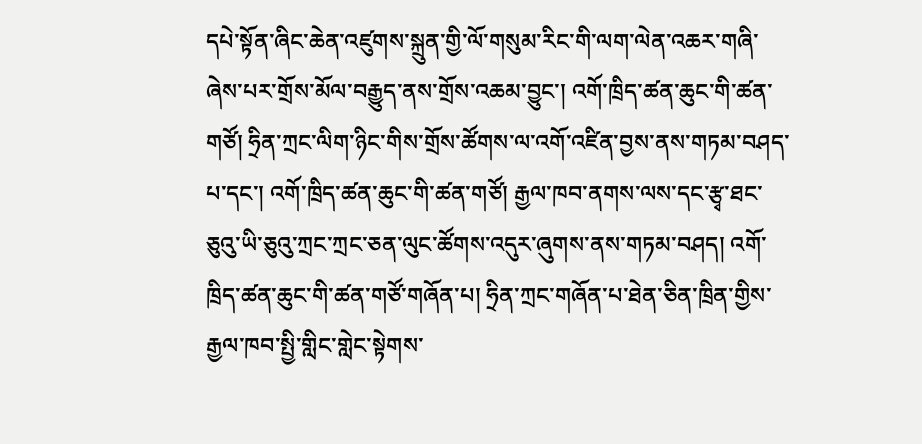དཔེ་སྟོན་ཞིང་ཆེན་འཛུགས་སྐྲུན་གྱི་ལོ་གསུམ་རིང་གི་ལག་ལེན་འཆར་གཞི་ཞེས་པར་གྲོས་མོལ་བརྒྱུད་ནས་གྲོས་འཆམ་བྱུང་། འགོ་ཁྲིད་ཚན་ཆུང་གི་ཚན་གཙོ། ཧྲིན་ཀྲང་ལིག་ཉིང་གིས་གྲོས་ཚོགས་ལ་འགོ་འཛིན་བྱས་ནས་གཏམ་བཤད་པ་དང་། འགོ་ཁྲིད་ཚན་ཆུང་གི་ཚན་གཙོ། རྒྱལ་ཁབ་ནགས་ལས་དང་རྩྭ་ཐང་ཅུའུ་ཡི་ཅུའུ་ཀྲང་ཀྲང་ཅན་ལུང་ཚོགས་འདུར་ཞུགས་ནས་གཏམ་བཤད། འགོ་ཁྲིད་ཚན་ཆུང་གི་ཚན་གཙོ་གཞོན་པ། ཧྲིན་ཀྲང་གཞོན་པ་ཐེན་ཅིན་ཁྲིན་གྱིས་རྒྱལ་ཁབ་སྤྱི་གླིང་གླེང་སྟེགས་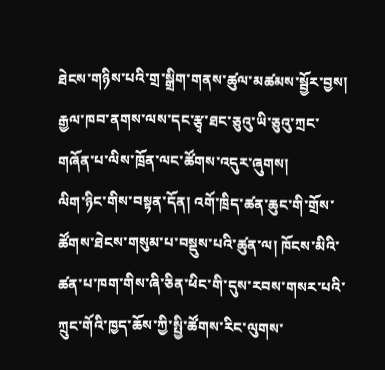ཐེངས་གཉིས་པའི་གྲ་སྒྲིག་གནས་ཚུལ་མཚམས་སྦྱོར་བྱས། རྒྱལ་ཁབ་ནགས་ལས་དང་རྩྭ་ཐང་ཅུའུ་ཡི་ཅུའུ་ཀྲང་གཞོན་པ་ལིས་ཁྲོན་ལང་ཚོགས་འདུར་ཞུགས།
ལིག་ཉིང་གིས་བསྟན་དོན། འགོ་ཁྲིད་ཚན་ཆུང་གི་གྲོས་ཚོགས་ཐེངས་གསུམ་པ་བསྡུས་པའི་ཚུན་ལ། ཁོངས་མིའི་ཚན་པ་ཁག་གིས་ཞི་ཅིན་ཕིང་གི་དུས་རབས་གསར་པའི་ཀྲུང་གོའི་ཁྱད་ཆོས་ཀྱི་སྤྱི་ཚོགས་རིང་ལུགས་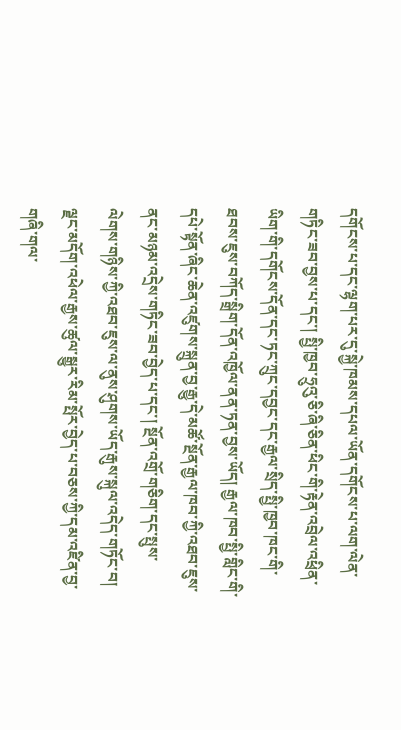དགོངས་པ་དང་ལྷག་པར་དུ་སྐྱེ་ཁམས་དཔལ་ཡོན་དགོངས་པ་ལག་ལེན་གཏིང་ཟབ་བྱས་པ་དང་། སྤྱི་ཁྱབ་ཧྲུའུ་ཅི་ཞི་ཅིན་ཕིང་གི་རྟེན་འབྲེལ་འཕྲིན་ཡིག་གི་དགོངས་དོན་དང་ཏང་ཀྲུང་དབྱང་དང་རྒྱལ་སྲིད་སྤྱི་ཁྱབ་ཁང་གི་ཐབས་ཇུས་བཀོད་སྒྲིག་དོན་འཁྱོལ་ནན་ཏན་བྱས་ཡོད། རྒྱལ་ཁབ་སྤྱི་གླིང་གི་དཔེ་སྟོན་ཞིང་ཆེན་འཛུགས་སྐྲུན་བྱ་རྒྱུ་དེ་མཚོ་སྔོན་རྒྱལ་ཁབ་ཀྱི་འཐབ་ཇུས་ནང་མཉམ་འདྲེས་གཏིང་ཟབ་བྱེད་པ་དང་། སྔོན་འགྲོ་གཅིག་དང་སྤུས་ལེགས་གཉིས་ཀྱི་འཐབ་ཇུས་ལ་ནུས་ཤུགས་ཡོད་རྒུས་སྐུལ་འདེད་གཏོང་བ། ལྗང་མདོག་འཕེལ་རྒྱས་ཚུལ་སྒྱུར་རིམ་སྤོར་བྱེད་པ་བཅས་ཀྱི་དམ་འཛིན་བྱ་གཞི་གལ་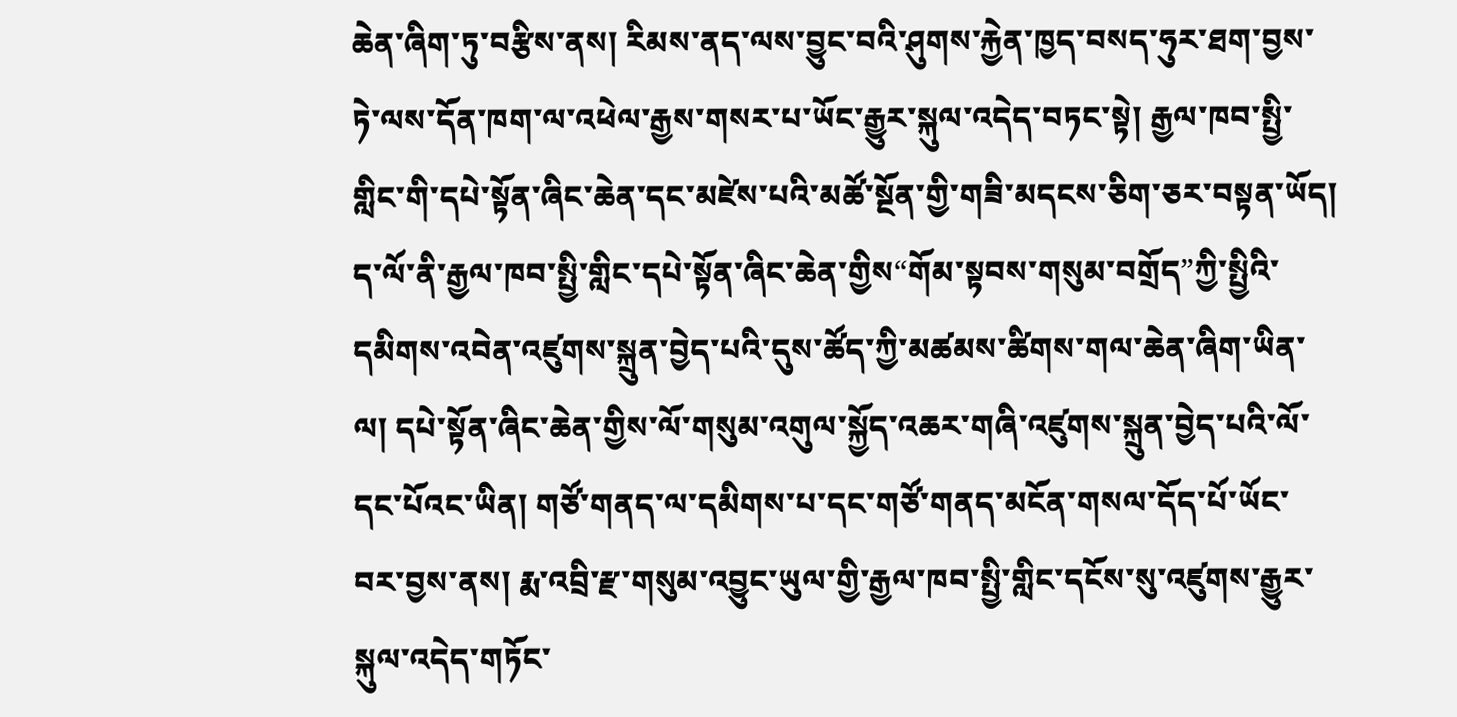ཆེན་ཞིག་ཏུ་བརྩིས་ནས། རིམས་ནད་ལས་བྱུང་བའི་ཤུགས་རྐྱེན་ཁྱད་བསད་ཧུར་ཐག་བྱས་ཏེ་ལས་དོན་ཁག་ལ་འཕེལ་རྒྱས་གསར་པ་ཡོང་རྒྱུར་སྐུལ་འདེད་བཏང་སྟེ། རྒྱལ་ཁབ་སྤྱི་གླིང་གི་དཔེ་སྟོན་ཞིང་ཆེན་དང་མཛེས་པའི་མཚོ་སྔོན་གྱི་གཟི་མདངས་ཅིག་ཅར་བསྟན་ཡོད། ད་ལོ་ནི་རྒྱལ་ཁབ་སྤྱི་གླིང་དཔེ་སྟོན་ཞིང་ཆེན་གྱིས“གོམ་སྟབས་གསུམ་བགྲོད”ཀྱི་སྤྱིའི་དམིགས་འབེན་འཛུགས་སྐྲུན་བྱེད་པའི་དུས་ཚོད་ཀྱི་མཚམས་ཚིགས་གལ་ཆེན་ཞིག་ཡིན་ལ། དཔེ་སྟོན་ཞིང་ཆེན་གྱིས་ལོ་གསུམ་འགུལ་སྐྱོད་འཆར་གཞི་འཛུགས་སྐྲུན་བྱེད་པའི་ལོ་དང་པོའང་ཡིན། གཙོ་གནད་ལ་དམིགས་པ་དང་གཙོ་གནད་མངོན་གསལ་དོད་པོ་ཡོང་བར་བྱས་ནས། རྨ་འབྲི་རྫ་གསུམ་འབྱུང་ཡུལ་གྱི་རྒྱལ་ཁབ་སྤྱི་གླིང་དངོས་སུ་འཛུགས་རྒྱུར་སྐུལ་འདེད་གཏོང་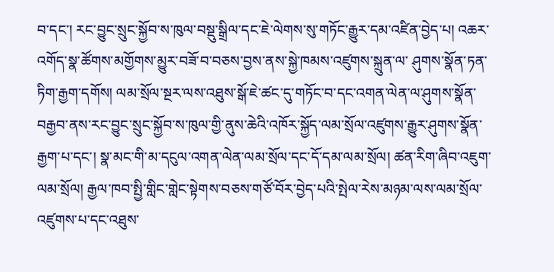བ་དང་། རང་བྱུང་སྲུང་སྐྱོབ་ས་ཁུལ་བསྡུ་སྒྲིལ་དང་ཇེ་ལེགས་སུ་གཏོང་རྒྱུར་དམ་འཛིན་བྱེད་པ། འཆར་འགོད་སྣ་ཚོགས་མགྱོགས་མྱུར་བཟོ་བ་བཅས་བྱས་ནས་སྐྱེ་ཁམས་འཛུགས་སྐྲུན་ལ་ ཤུགས་སྣོན་ཏན་ཏིག་རྒྱག་དགོས། ལམ་སྲོལ་སྔར་ལས་འཐུས་སྒོ་ཇེ་ཚང་དུ་གཏོང་བ་དང་འགན་ལེན་ལ་ཤུགས་སྣོན་བརྒྱབ་ནས་རང་བྱུང་སྲུང་སྐྱོབ་ས་ཁུལ་གྱི་ནུས་ཆེའི་འཁོར་སྐྱོད་ལམ་སྲོལ་འཛུགས་རྒྱུར་ཤུགས་སྣོན་རྒྱག་པ་དང་། སྣ་མང་གི་མ་དངུལ་འགན་ལེན་ལམ་སྲོལ་དང་དོ་དམ་ལམ་སྲོལ། ཚན་རིག་ཞིབ་འཇུག་ལམ་སྲོལ། རྒྱལ་ཁབ་སྤྱི་གླིང་གླེང་སྟེགས་བཅས་གཙོ་བོར་བྱེད་པའི་སྤེལ་རེས་མཉམ་ལས་ལམ་སྲོལ་འཛུགས་པ་དང་འཐུས་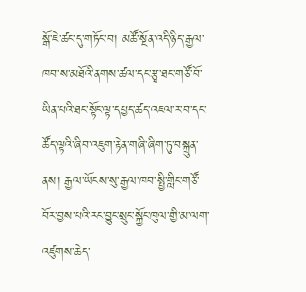སྒོ་ཇེ་ཚང་དུ་གཏོང་བ། མཚོ་སྔོན་འདི་ཉིད་རྒྱལ་ཁབ་ས་མཐོའི་ནགས་ཚལ་དང་རྩྭ་ཐང་གཙོ་བོ་ཡིན་པའི་ཐང་སྟོང་ལྟ་དཔྱད་ཚད་འཇལ་ར་བ་དང་ཚོད་ལྟའི་ཞིབ་འཇུག་རྟེན་གཞི་ཞིག་ཏུ་བསྐྲུན་ནས། རྒྱལ་ཡོངས་སུ་རྒྱལ་ཁབ་སྤྱི་གླིང་གཙོ་བོར་བྱས་པའི་རང་བྱུང་སྲུང་སྐྱོང་ཁུལ་གྱི་མ་ལག་འཛུགས་ཆེད་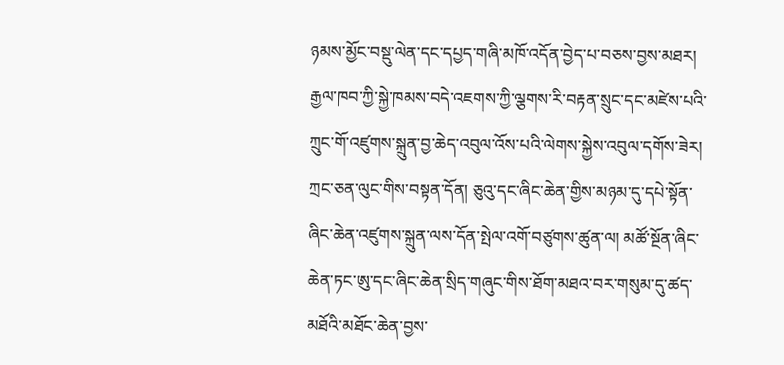ཉམས་མྱོང་བསྡུ་ལེན་དང་དཔྱད་གཞི་མཁོ་འདོན་བྱེད་པ་བཅས་བྱས་མཐར། རྒྱལ་ཁབ་ཀྱི་སྐྱེ་ཁམས་བདེ་འཇགས་ཀྱི་ལྕགས་རི་བརྟན་སྲུང་དང་མཛེས་པའི་ཀྲུང་གོ་འཛུགས་སྐྲུན་བྱ་ཆེད་འབུལ་འོས་པའི་ལེགས་སྐྱེས་འབུལ་དགོས་ཟེར།
ཀྲང་ཅན་ལུང་གིས་བསྟན་དོན། ཅུའུ་དང་ཞིང་ཆེན་གྱིས་མཉམ་དུ་དཔེ་སྟོན་ཞིང་ཆེན་འཛུགས་སྐྲུན་ལས་དོན་སྤེལ་འགོ་བཙུགས་ཚུན་ལ། མཚོ་སྔོན་ཞིང་ཆེན་ཏང་ཨུ་དང་ཞིང་ཆེན་སྲིད་གཞུང་གིས་ཐོག་མཐའ་བར་གསུམ་དུ་ཚད་མཐོའི་མཐོང་ཆེན་བྱས་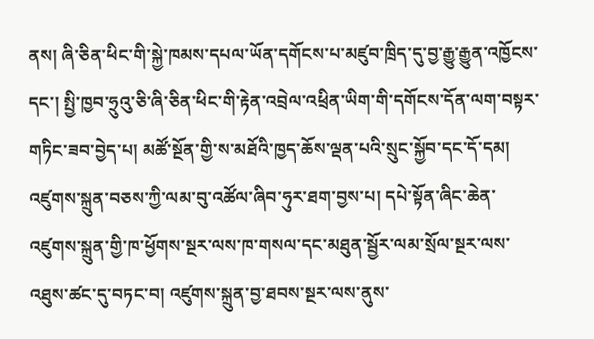ནས། ཞི་ཅིན་ཕིང་གི་སྐྱེ་ཁམས་དཔལ་ཡོན་དགོངས་པ་མཛུབ་ཁྲིད་དུ་བྱ་རྒྱུ་རྒྱུན་འཁྱོངས་དང་། སྤྱི་ཁྱབ་ཧྲུའུ་ཅི་ཞི་ཅིན་ཕིང་གི་རྟེན་འབྲེལ་འཕྲིན་ཡིག་གི་དགོངས་དོན་ལག་བསྟར་གཏིང་ཟབ་བྱེད་པ། མཚོ་སྔོན་གྱི་ས་མཐོའི་ཁྱད་ཆོས་ལྡན་པའི་སྲུང་སྐྱོབ་དང་དོ་དམ། འཛུགས་སྐྲུན་བཅས་ཀྱི་ལམ་བུ་འཚོལ་ཞིབ་ཧུར་ཐག་བྱས་པ། དཔེ་སྟོན་ཞིང་ཆེན་འཛུགས་སྐྲུན་གྱི་ཁ་ཕྱོགས་སྔར་ལས་ཁ་གསལ་དང་མཐུན་སྦྱོར་ལམ་སྲོལ་སྔར་ལས་འཐུས་ཚང་དུ་བཏང་བ། འཛུགས་སྐྲུན་བྱ་ཐབས་སྔར་ལས་ནུས་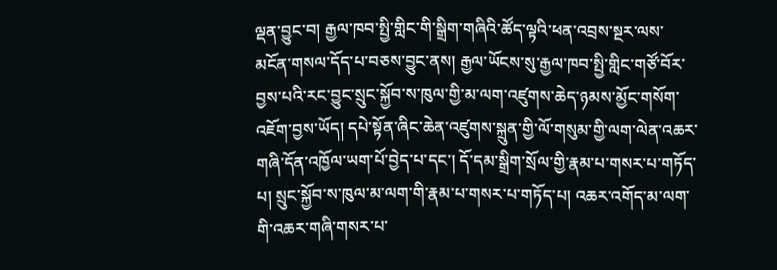ལྡན་བྱུང་བ། རྒྱལ་ཁབ་སྤྱི་གླིང་གི་སྒྲིག་གཞིའི་ཚོད་ལྟའི་ཕན་འབྲས་སྔར་ལས་མངོན་གསལ་དོད་པ་བཅས་བྱུང་ནས། རྒྱལ་ཡོངས་སུ་རྒྱལ་ཁབ་སྤྱི་གླིང་གཙོ་བོར་བྱས་པའི་རང་བྱུང་སྲུང་སྐྱོབ་ས་ཁུལ་གྱི་མ་ལག་འཛུགས་ཆེད་ཉམས་མྱོང་གསོག་འཇོག་བྱས་ཡོད། དཔེ་སྟོན་ཞིང་ཆེན་འཛུགས་སྐྲུན་གྱི་ལོ་གསུམ་གྱི་ལག་ལེན་འཆར་གཞི་དོན་འཁྱོལ་ཡག་པོ་བྱེད་པ་དང་། དོ་དམ་སྒྲིག་སྲོལ་གྱི་རྣམ་པ་གསར་པ་གཏོད་པ། སྲུང་སྐྱོབ་ས་ཁུལ་མ་ལག་གི་རྣམ་པ་གསར་པ་གཏོད་པ། འཆར་འགོད་མ་ལག་གི་འཆར་གཞི་གསར་པ་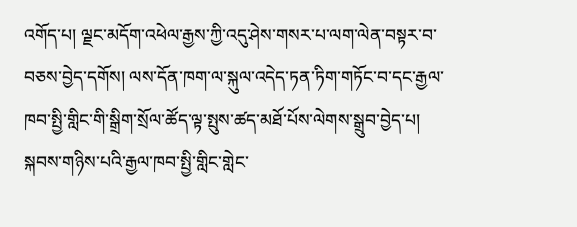འགོད་པ། ལྗང་མདོག་འཕེལ་རྒྱས་ཀྱི་འདུ་ཤེས་གསར་པ་ལག་ལེན་བསྟར་བ་བཅས་བྱེད་དགོས། ལས་དོན་ཁག་ལ་སྐུལ་འདེད་ཏན་ཏིག་གཏོང་བ་དང་རྒྱལ་ཁབ་སྤྱི་གླིང་གི་སྒྲིག་སྲོལ་ཚོད་ལྟ་སྤུས་ཚད་མཐོ་པོས་ལེགས་སྒྲུབ་བྱེད་པ། སྐབས་གཉིས་པའི་རྒྱལ་ཁབ་སྤྱི་གླིང་གླེང་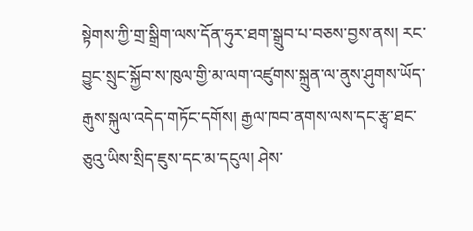སྟེགས་ཀྱི་གྲ་སྒྲིག་ལས་དོན་ཧུར་ཐག་སྒྲུབ་པ་བཅས་བྱས་ནས། རང་བྱུང་སྲུང་སྐྱོབ་ས་ཁུལ་གྱི་མ་ལག་འཛུགས་སྐྲུན་ལ་ནུས་ཤུགས་ཡོད་རྒུས་སྐུལ་འདེད་གཏོང་དགོས། རྒྱལ་ཁབ་ནགས་ལས་དང་རྩྭ་ཐང་ཅུའུ་ཡིས་སྲིད་ཇུས་དང་མ་དངུལ། ཤེས་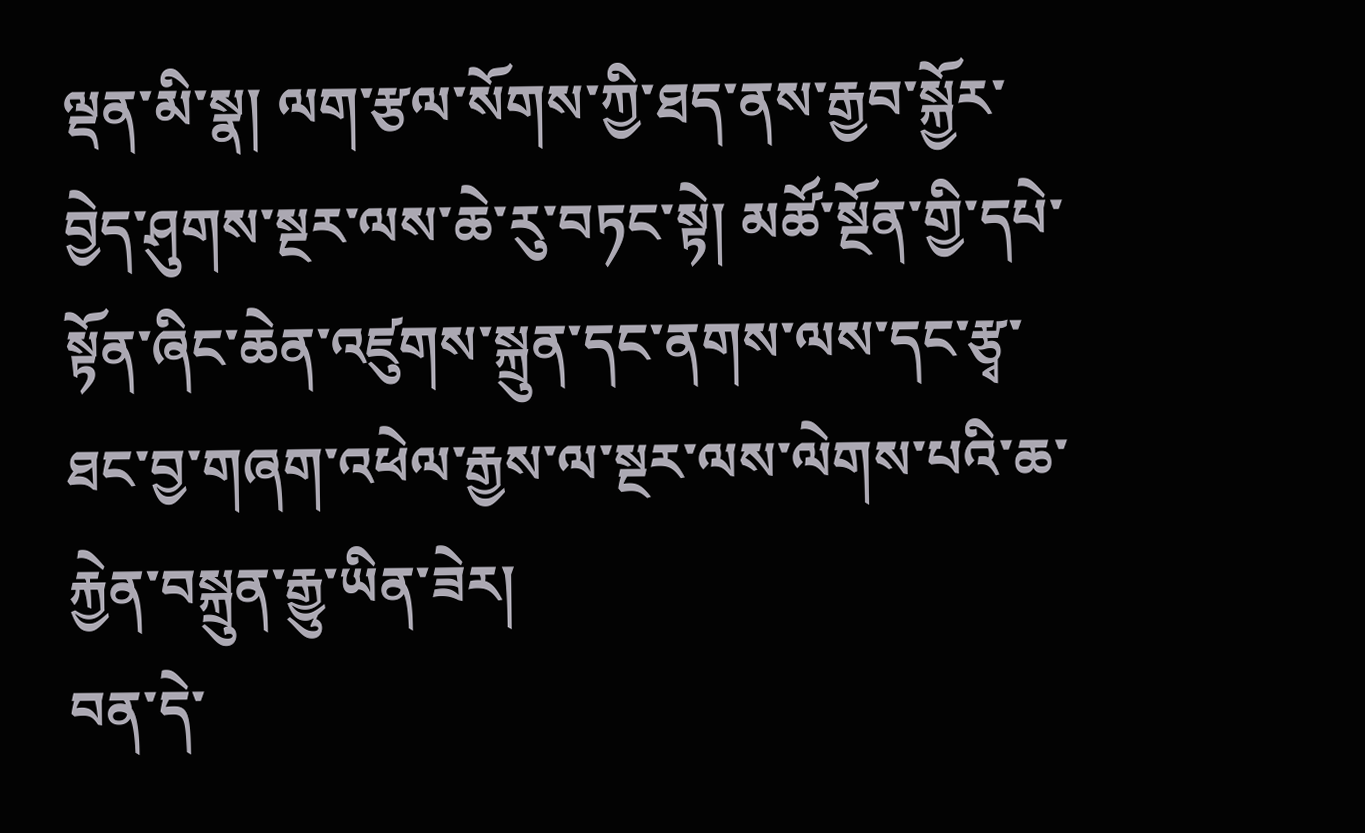ལྡན་མི་སྣ། ལག་རྩལ་སོགས་ཀྱི་ཐད་ནས་རྒྱབ་སྐྱོར་བྱེད་ཤུགས་སྔར་ལས་ཆེ་རུ་བཏང་སྟེ། མཚོ་སྔོན་གྱི་དཔེ་སྟོན་ཞིང་ཆེན་འཛུགས་སྐྲུན་དང་ནགས་ལས་དང་རྩྭ་ཐང་བྱ་གཞག་འཕེལ་རྒྱས་ལ་སྔར་ལས་ལེགས་པའི་ཆ་རྐྱེན་བསྐྲུན་རྒྱུ་ཡིན་ཟེར།
བན་དེ་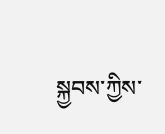སྐྱབས་ཀྱིས་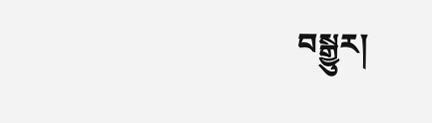བསྒྱུར།